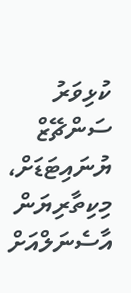ކުޅިވަރު
ސަންޗޭޒް ޔުނައިޓަޑަށް، މިކިތާރިޔަން އާސެނަލްއަށް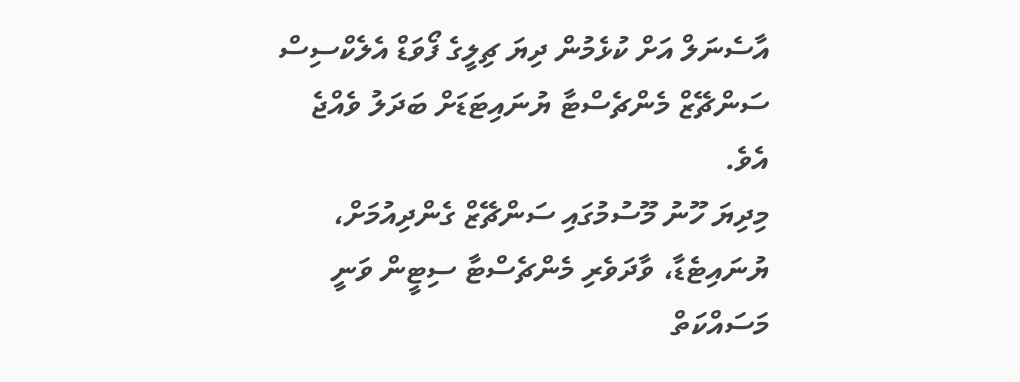އާސެނަލް އަށް ކުޅެމުން ދިޔަ ޗިލީގެ ފޯވަޑް އެލެކްސިސް ސަންޗޭޒް މެންޗެސްޓާ ޔުނައިޓަޑަށް ބަދަލު ވެއްޖެ އެވެ.
މިދިޔަ ހޫނު މޫސުމުގައި ސަންޗޭޒް ގެންދިއުމަށް، ޔުނައިޓެޑާ، ވާދަވެރި މެންޗެސްޓާ ސިޓީން ވަނީ މަސައްކަތް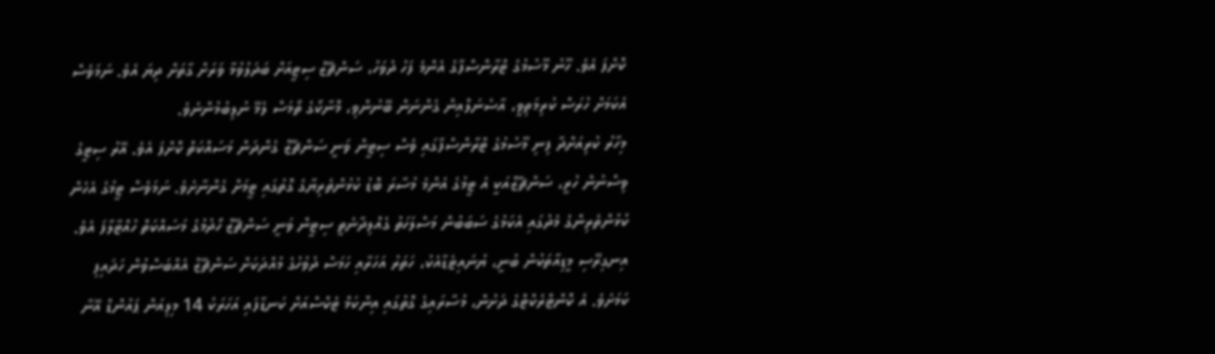ކޮށްފަ އެވެ. ހޫނު މޫސުމުގެ ޓްރާންސްފާގެ އެންމެ ފަހު ދުވަހު، ސަންޗޭޒް ސިޓީއަށް ބަދަލުވުމާ ވަރަށް ގާތަށް ދިޔަ އެވެ. ނަމަވެސް އެކަމަށް ހުރަސް ކުރިމަތިވީ، އާސެނަލްއިން ގެންނަން ބޭނުންވި، މޮނާކޯގެ ތޯމަސް ލެމޭ ނުލިބުމުންނެވެ.
މިހާރު ކުރިއަށްދާ ފިނި މޫސުމުގެ ޓްރާންސްފާގައި ވެސް ސިޓީން ވަނީ ސަންޗޭޒް ގެންދަން މަސައްކަތް ކޮށްފަ އެވެ. އޭރު ސިޓީގެ ވިސްނުން ހުރީ، ސަންޗޭޒްއަކީ އެ ޓީމުގެ އެންމެ މުސާރަ ބޮޑު ކުޅުންތެރިޔާގެ ގޮތުގައި ޓީމަށް ގެންނާށެވެ. ނަމަވެސް ޓީމުގެ އެހެން ކުޅުންތެރިންގެ މެދުގައި އެކަމުގެ ސަބަބުން މަސްލަހަތު ގެއްލިދާނެތީ ސިޓީން ވަނީ ސަންޗޭޒް ހޯދުމުގެ މަސައްކަތް ހުއްޓާލާފަ އެވެ.
އިނގިރޭސި މީޑިއާތަކުން ބުނީ، ޔުނައިޓެޑާއެކު، ހަތަރު އަހަރާއި ހަމަސް ދުވުހުގެ މުއްދަކަށް ސަންޗޭޒް އެއްބަސްވުން ހަދައިފި ކަމަށެވެ. އެ ކޮންޓްރެކްޓްގެ ދަށުން، މުސާރައިގެ ގޮތުގައި އިންކަމް ޓެކްސްއަށް ކަނޑާފައި އަހަރަކު 14 މިލިއަން ޕައުންޑް އޭނާ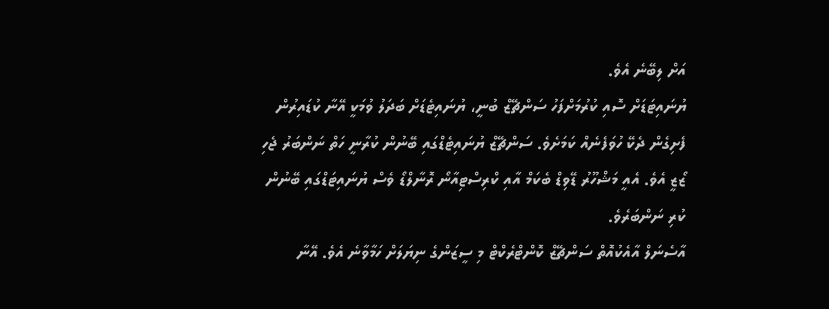އަށް ލިބޭނެ އެވެ.
ޔުނައިޓަޑަށް ސޮއި ކުރުމަށްފަހު ސަންޗޭޒް ބުނީ، ޔުނައިޓެޑަށް ބަދަލު ވުމަކީ އޭނާ ކުޑައިރުން ފެށިގެން ދެކޭ ހުވަފެނެއް ކަމަށެވެ. ސަންޗޭޒް ޔުނައިޓެޑްގައި ބޭނުން ކުރާނީ ހަތް ނަންބަރު ޖެހި ޒޯޒީ އެވެ. އެއީ މަޝްހޫރު ޑޭވިޑް ބެކަމް އާއި ކްރިސްޓިއާނޯ ރޮނާލްޑޯ ވެސް ޔުނައިޓަޑްގައި ބޭނުން ކުރި ނަންބަރެވެ.
އާސެނަލް އާއެކުއޮތް ސަންޗޭޒް ކޮންޓްރެކްޓް މި ސީޒަންގެ ނިޔަލަށް ހަމާވާނެ އެވެ. އޭނާ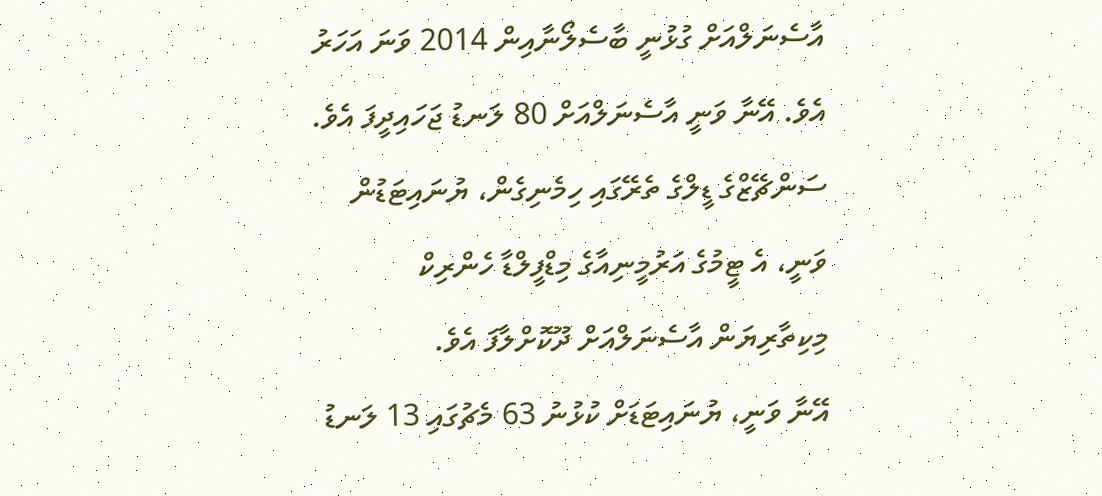އާސެނަލްއަށް ގުޅުނީ ބާސެލޯނާއިން 2014 ވަނަ އަހަރު އެވެ. އޭނާ ވަނީ އާސެނަލްއަށް 80 ލަނޑު ޖަހައިދީފަ އެވެ.
ސަންޗޭޒްގެ ޑީލްގެ ތެރޭގައި ހިމެނިގެން، ޔުނައިޓަޑުން ވަނީ، އެ ޓީމުގެ އަރުމީނިއާގެ މިޑްފީލްޑާ ހެންރިކް މިކިތާރިޔަން އާސެނަލްއަށް ދޫކޮށްލާފަ އެވެ.
އޭނާ ވަނީ، ޔުނައިޓަޑަށް ކުޅުނު 63 މެޗުގައި 13 ލަނޑު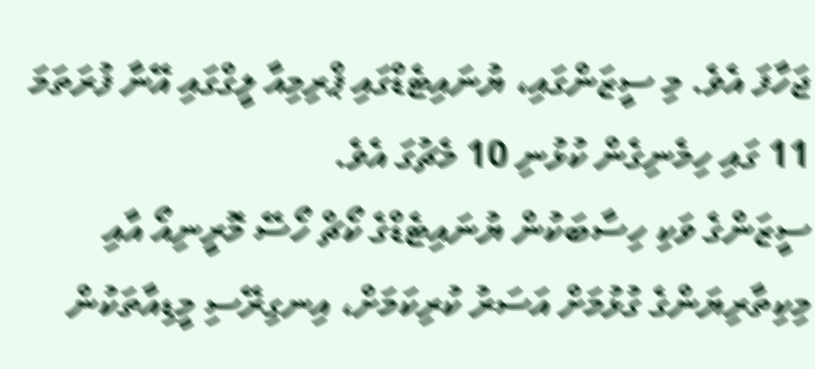ޖަހާފަ އެވެ. މި ސީޒަންގައި، ޔުނައިޓެޑްގައި ޕްރިމިއާ ލީގްގައި އޭނާ ފުރަތަމަ 11 ގައި ހިމެނިގެން ކުޅުނި 10 މެޗުގަ އެވެ.
ސީޒަންގެ ވަކި ހިސާބަކުން ޔުނައިޓެޑްގެ ކޯޗް ހޯސޭ މޮރީނިއޯ އާއި މިކިތާރިޔަންގެ ގުޅުމަށް އަސަރު ކުރިކަމަށް، އިނގިރޭސި މީޑިއާތަކުން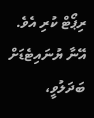ރިޕޯޓް ކުރި އެވެ. އޭނާ ޔުނައިޓެޑަށް ބަދަލުވީ،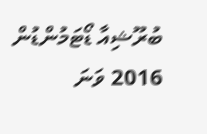ބުރޫޝިއާ ޑޯޓަމުންޑުން 2016 ވަނަ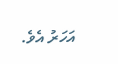އަހަރު އެވެ.